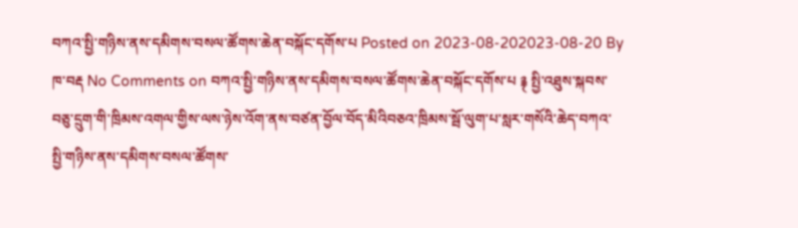བཀའ་སྤྱི་གཉིས་ནས་དམིགས་བསལ་ཚོགས་ཆེན་བསྐོང་དགོས་པ Posted on 2023-08-202023-08-20 By ཁ་བརྡ No Comments on བཀའ་སྤྱི་གཉིས་ནས་དམིགས་བསལ་ཚོགས་ཆེན་བསྐོང་དགོས་པ ࿑ སྤྱི་འཐུས་སྐབས་བཅུ་དྲུག་གི་ཁྲིམས་འགལ་གྱིས་ལས་ཉེས་འོག་ནས་བཙན་བྱོལ་བོད་མིའིབཅའ་ཁྲིམས་སྦོ་ལུག་པ་སླར་གསོའི་ཆེད་བཀའ་སྤྱི་གཉིས་ནས་དམིགས་བསལ་ཚོགས་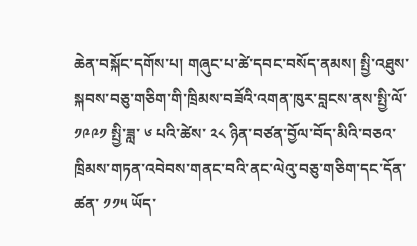ཆེན་བསྐོང་དགོས་པ། གཞུང་པ་ཚེ་དབང་བསོད་ནམས། སྤྱི་འཐུས་སྐབས་བཅུ་གཅིག་གི་ཁྲིམས་བཟོའི་འགན་ཁུར་བླངས་ནས་སྤྱི་ལོ་ ༡༩༩༡ སྤྱི་ཟླ་ ༦ པའི་ཚེས་ ༢༨ ཉིན་བཙན་བྱོལ་བོད་མིའི་བཅའ་ཁྲིམས་གཏན་འབེབས་གནང་བའི་ནང་ལེའུ་བཅུ་གཅིག་དང་དོན་ཚན་ ༡༡༥ ཡོད་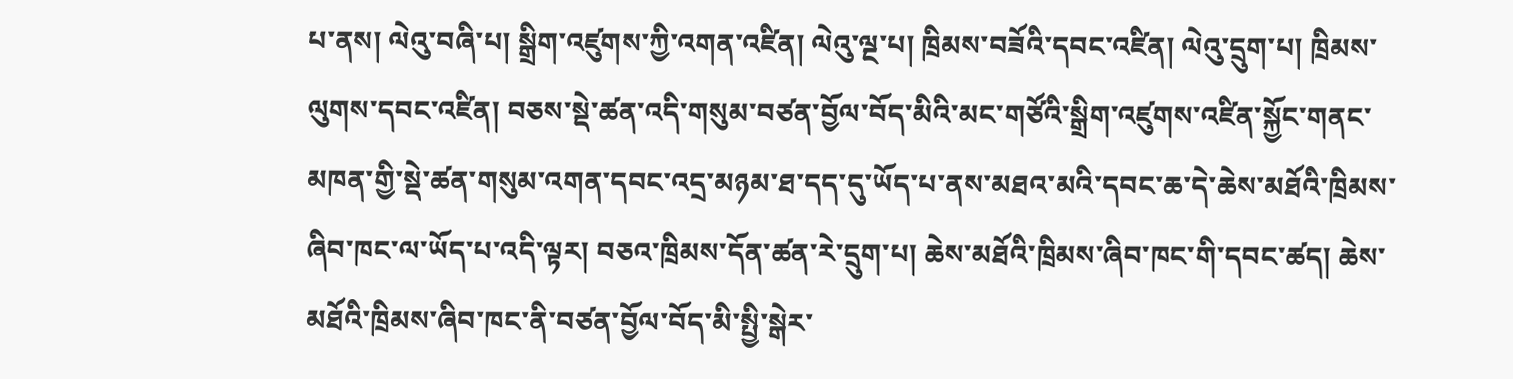པ་ནས། ལེའུ་བཞི་པ། སྒྲིག་འཛུགས་ཀྱི་འགན་འཛིན། ལེའུ་ལྔ་པ། ཁྲིམས་བཟོའི་དབང་འཛིན། ལེའུ་དྲུག་པ། ཁྲིམས་ལུགས་དབང་འཛིན། བཅས་སྡེ་ཚན་འདི་གསུམ་བཙན་བྱོལ་བོད་མིའི་མང་གཙོའི་སྒྲིག་འཛུགས་འཛིན་སྐྱོང་གནང་མཁན་གྱི་སྡེ་ཚན་གསུམ་འགན་དབང་འདྲ་མཉམ་ཐ་དད་དུ་ཡོད་པ་ནས་མཐའ་མའི་དབང་ཆ་དེ་ཆེས་མཐོའི་ཁྲིམས་ཞིབ་ཁང་ལ་ཡོད་པ་འདི་ལྟར། བཅའ་ཁྲིམས་དོན་ཚན་རེ་དྲུག་པ། ཆེས་མཐོའི་ཁྲིམས་ཞིབ་ཁང་གི་དབང་ཚད། ཆེས་མཐོའི་ཁྲིམས་ཞིབ་ཁང་ནི་བཙན་བྱོལ་བོད་མི་སྤྱི་སྒེར་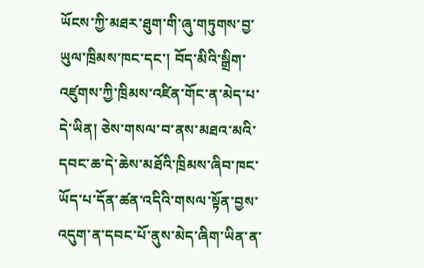ཡོངས་ཀྱི་མཐར་ཐུག་གི་ཞུ་གཏུགས་བྱ་ཡུལ་ཁྲིམས་ཁང་དང་། བོད་མིའི་སྒྲིག་འཛུགས་ཀྱི་ཁྲིམས་འཛིན་གོང་ན་མེད་པ་དེ་ཡིན། ཅེས་གསལ་བ་ནས་མཐའ་མའི་དབང་ཆ་དེ་ཆེས་མཐོའི་ཁྲིམས་ཞིབ་ཁང་ཡོད་པ་དོན་ཚན་འདིའི་གསལ་སྟོན་བྱས་འདུག་ན་དབང་པོ་ནུས་མེད་ཞིག་ཡིན་ན་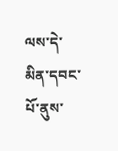ལས་དེ་མིན་དབང་པོ་ནུས་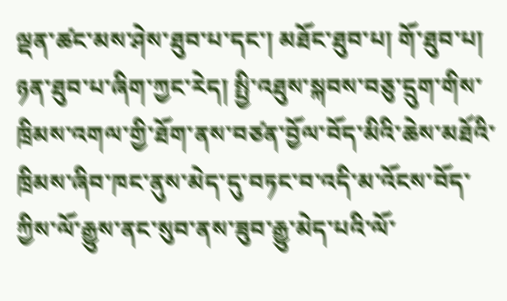ལྡན་ཚང་མས་ཤེས་ཐུབ་པ་དང་། མཐོང་ཐུབ་པ། གོ་ཐུབ་པ། ཉན་ཐུབ་པ་ཞིག་ཀྱང་རེད། སྤྱི་འཐུས་སྐབས་བཅུ་དྲུག་གིས་ཁྲིམས་འགལ་གྱི་ཐོག་ནས་བཙན་བྱོལ་བོད་མིའི་ཆེས་མཐོའི་ཁྲིམས་ཞིབ་ཁང་ནུས་མེད་དུ་བཏང་བ་འདི་མ་འོངས་བོད་ཀྱིས་ལོ་རྒྱུས་ནང་སུབ་ནས་ཟུབ་རྒྱུ་མེད་པའི་ལོ་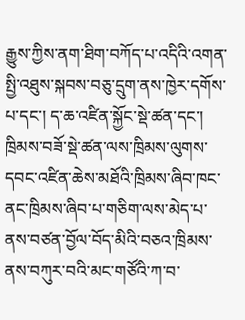རྒྱུས་ཀྱིས་ནག་ཐིག་བཀོད་པ་འདིའི་འགན་སྤྱི་འཐུས་སྐབས་བཅུ་དྲུག་ནས་ཁྱེར་དགོས་པ་དང་། ད་ཆ་འཛིན་སྐྱོང་སྡེ་ཚན་དང་། ཁྲིམས་བཟོ་སྡེ་ཚན་ལས་ཁྲིམས་ལུགས་དབང་འཛིན་ཆེས་མཐོའི་ཁྲིམས་ཞིབ་ཁང་ནང་ཁྲིམས་ཞིབ་པ་གཅིག་ལས་མེད་པ་ནས་བཙན་བྱོལ་བོད་མིའི་བཅའ་ཁྲིམས་ནས་བཀུར་བའི་མང་གཙོའི་ཀ་བ་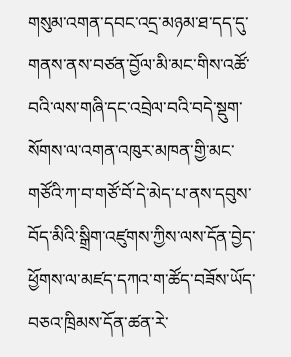གསུམ་འགན་དབང་འདྲ་མཉམ་ཐ་དད་དུ་གནས་ནས་བཙན་བྱོལ་མི་མང་གིས་འཚོ་བའི་ལས་གཞི་དང་འབྲེལ་བའི་བདེ་སྡུག་སོགས་ལ་འགན་འཁུར་མཁན་གྱི་མང་གཙོའི་ཀ་བ་གཙོ་བོ་དེ་མེད་པ་ནས་དབུས་བོད་མིའི་སྒྲིག་འཛུགས་ཀྱིས་ལས་དོན་བྱེད་ཕྱོགས་ལ་མཛད་དཀའ་ག་ཚོད་བཟོས་ཡོད་བཅའ་ཁྲིམས་དོན་ཚན་རེ་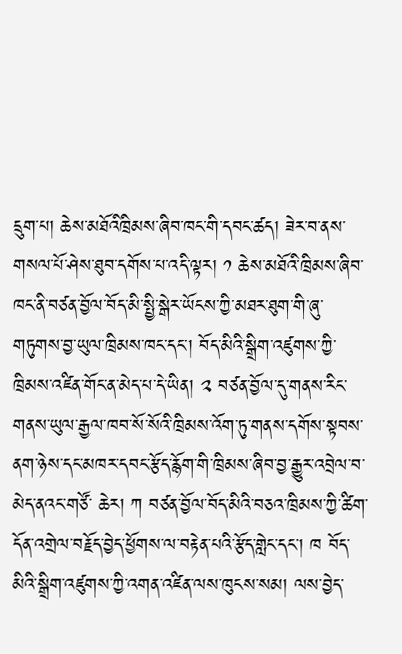དྲུག་པ། ཆེས་མཐོའིཁྲིམས་ཞིབ་ཁང་གི་དབང་ཚད། ཟེར་བ་ནས་གསལ་པོ་ཤེས་ཐུབ་དགོས་པ་འདི་ལྟར། ༡ ཆེས་མཐོའི་ཁྲིམས་ཞིབ་ཁང་ནི་བཙན་བྱོལ་བོད་མི་སྤྱི་སྒེར་ཡོངས་ཀྱི་མཐར་ཐུག་གི་ཞུ་གཏུགས་བྱ་ཡུལ་ཁྲིམས་ཁང་དང་། བོད་མིའི་སྒྲིག་འཛུགས་ཀྱི་ཁྲིམས་འཛིན་གོང་ན་མེད་པ་དེ་ཡིན། ༢ བཙན་བྱོལ་དུ་གནས་རིང་གནས་ཡུལ་རྒྱལ་ཁབ་སོ་སོའི་ཁྲིམས་འོག་ཏུ་གནས་དགོས་སྟབས་ནག་ཉེས་དང་མཁར་དབང་རྩོད་རྙོག་གི་ཁྲིམས་ཞིབ་བྱ་རྒྱུར་འབྲེལ་བ་མེད་ནའང་གཙོ་ ཆེར། ཀ བཙན་བྱོལ་བོད་མིའི་བཅའ་ཁྲིམས་ཀྱི་ཚིག་དོན་འགྲེལ་བརྗོད་བྱེད་ཕྱོགས་ལ་བརྟེན་པའི་རྩོད་གླེང་དང་། ཁ བོད་མིའི་སྒྲིག་འཛུགས་ཀྱི་འགན་འཛིན་ལས་ཁུངས་སམ། ལས་བྱེད་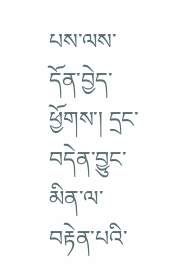པས་ལས་དོན་བྱེད་ཕྱོགས་། དྲང་བདེན་བྱུང་མིན་ལ་བརྟེན་པའི་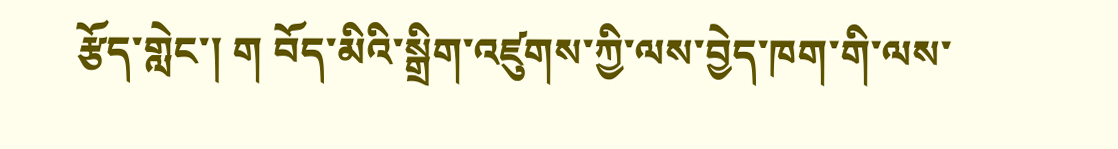རྩོད་གླེང་། ག བོད་མིའི་སྒྲིག་འཛུགས་ཀྱི་ལས་བྱེད་ཁག་གི་ལས་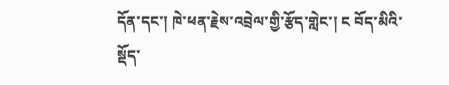དོན་དང་། ཁེ་ཕན་རྗེས་འབྲེལ་གྱི་རྩོད་གླེང་། ང བོད་མིའི་སྡོད་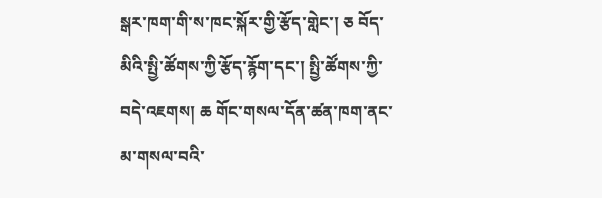སྒར་ཁག་གི་ས་ཁང་སྐོར་གྱི་རྩོད་གླེང་། ཅ བོད་མིའི་སྤྱི་ཚོགས་ཀྱི་རྩོད་རྙོག་དང་། སྤྱི་ཚོགས་ཀྱི་བདེ་འཇགས། ཆ གོང་གསལ་དོན་ཚན་ཁག་ནང་མ་གསལ་བའི་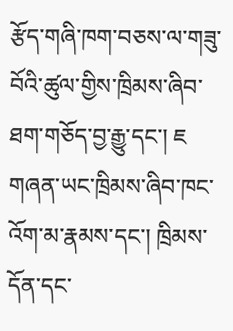རྩོད་གཞི་ཁག་བཅས་ལ་གཟུ་བོའི་ཚུལ་གྱིས་ཁྲིམས་ཞིབ་ཐག་གཅོད་བྱ་རྒྱུ་དང་། ཇ གཞན་ཡང་ཁྲིམས་ཞིབ་ཁང་འོག་མ་རྣམས་དང་། ཁྲིམས་དོན་དང་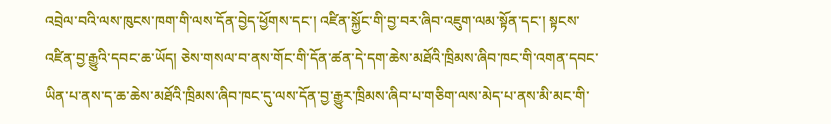འབྲེལ་བའི་ལས་ཁུངས་ཁག་གི་ལས་དོན་བྱེད་ཕྱོགས་དང་། འཛིན་སྐྱོང་གི་བྱ་བར་ཞིབ་འཇུག་ལམ་སྟོན་དང་། སྟངས་འཛིན་བྱ་རྒྱུའི་དབང་ཆ་ཡོད། ཅེས་གསལ་བ་ནས་གོང་གི་དོན་ཚན་དེ་དག་ཆེས་མཐོའི་ཁྲིམས་ཞིབ་ཁང་གི་འགན་དབང་ཡིན་པ་ནས་ད་ཆ་ཆེས་མཐོའི་ཁྲིམས་ཞིབ་ཁང་དུ་ལས་དོན་བྱ་རྒྱུར་ཁྲིམས་ཞིབ་པ་གཅིག་ལས་མེད་པ་ནས་མི་མང་གི་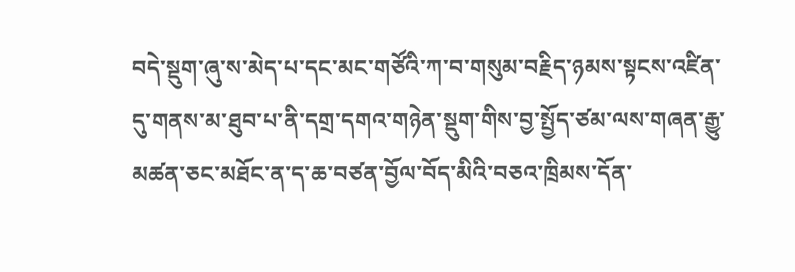བདེ་སྡུག་ཞུ་ས་མེད་པ་དང་མང་གཙོའི་ཀ་བ་གསུམ་བརྗིད་ཉམས་སྟངས་འཛིན་དུ་གནས་མ་ཐུབ་པ་ནི་དགྲ་དགའ་གཉེན་སྡུག་གིས་བྱ་སྤྱོད་ཙམ་ལས་གཞན་རྒྱུ་མཚན་ཅང་མཐོང་ན་ད་ཆ་བཙན་བྱོལ་བོད་མིའི་བཅའ་ཁྲིམས་དོན་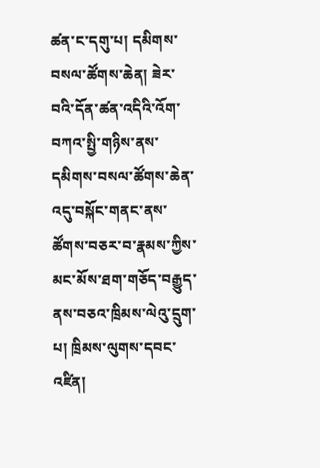ཚན་ང་དགུ་པ། དམིགས་བསལ་ཚོགས་ཆེན། ཟེར་བའི་དོན་ཚན་འདིའི་འོག་བཀའ་སྤྱི་གཉིས་ནས་དམིགས་བསལ་ཚོགས་ཆེན་འདུ་བསྐོང་གནང་ནས་ཚོགས་བཅར་བ་རྣམས་ཀྱིས་མང་མོས་ཐག་གཅོད་བརྒྱུད་ནས་བཅའ་ཁྲིམས་ལེའུ་དྲུག་པ། ཁྲིམས་ལུགས་དབང་འཛིན།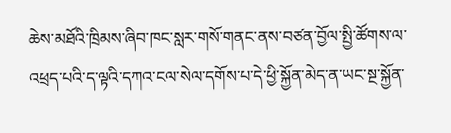ཆེས་མཐོའི་ཁྲིམས་ཞིབ་ཁང་སླར་གསོ་གནང་ནས་བཙན་བྱོལ་སྤྱི་ཚོགས་ལ་འཕྲད་པའི་ད་ལྟའི་དཀའ་ངལ་སེལ་དགོས་པ་དེ་ཕྱི་སྐྱོན་མེད་ན་ཡང་སྔ་སྐྱོན་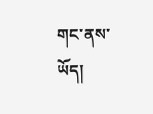གང་ནས་ཡོད།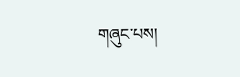གཞུང་པས།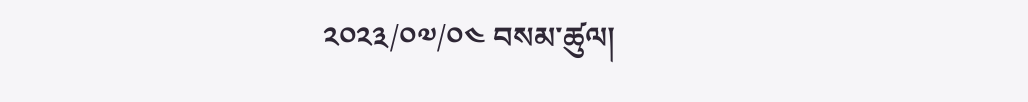༢༠༢༣/༠༧/༠༤ བསམ་ཚུལ།